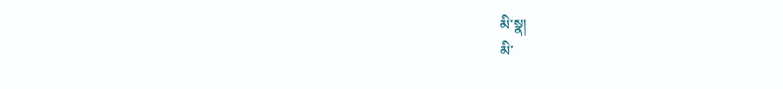མི་སྣ།
མི་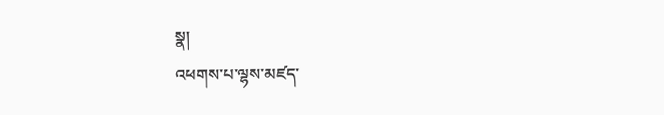སྣ།
འཕགས་པ་ལྷས་མཛད་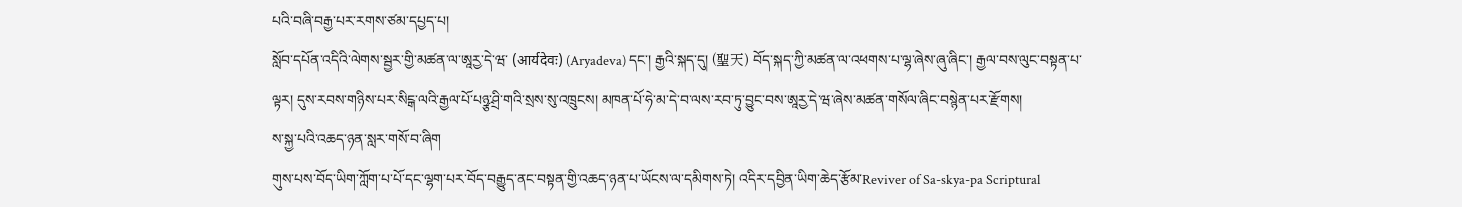པའི་བཞི་བརྒྱ་པར་རགས་ཙམ་དཔྱད་པ།
སློབ་དཔོན་འདིའི་ལེགས་སྦྱར་གྱི་མཚན་ལ་ཨཱརྱ་དེ་ཝ་ (आर्यदेवः) (Aryadeva) དང་། རྒྱའི་སྐད་དུ། (聖天) བོད་སྐད་ཀྱི་མཚན་ལ་འཕགས་པ་ལྷ་ཞེས་ཞུ་ཞིང་། རྒྱལ་བས་ལུང་བསྟན་པ་ལྟར། དུས་རབས་གཉིས་པར་སིངྒ་ལའི་རྒྱལ་པོ་པཉྩ་ཤྲི་གའི་སྲས་སུ་འཁྲུངས། མཁན་པོ་ཧེ་མ་དེ་བ་ལས་རབ་ཏུ་བྱུང་བས་ཨཱརྱ་དེ་ཝ་ཞེས་མཚན་གསོལ་ཞིང་བསྙེན་པར་རྫོགས།
ས་སྐྱ་པའི་འཆད་ཉན་སླར་གསོ་བ་ཞིག
གུས་པས་བོད་ཡིག་ཀློག་པ་པོ་དང་ལྷག་པར་བོད་བརྒྱུད་ནང་བསྟན་གྱི་འཆད་ཉན་པ་ཡོངས་ལ་དམིགས་ཏེ། འདིར་དབྱིན་ཡིག་ཆེད་རྩོམ་Reviver of Sa-skya-pa Scriptural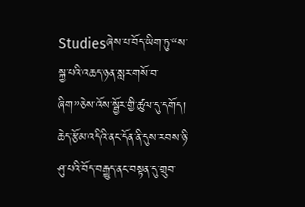Studiesཞེས་པ་བོད་ཡིག་ཏུ་“ས་སྐྱ་པའི་འཆད་ཉན་སླར་གསོ་བ་ཞིག”ཅེས་འོས་སྦྱོར་གྱི་ཚུལ་དུ་དགོད། ཆེད་རྩོམ་འདིའི་ནང་དོན་ནི་དུས་རབས་ཉི་ཤུ་པའི་བོད་བརྒྱུད་ནང་བསྟན་དུ་གྲུབ་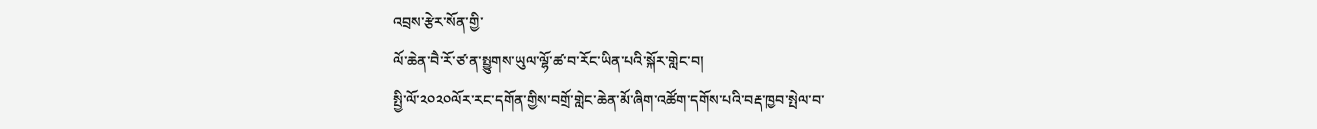འབྲས་རྩེར་སོན་གྱི་
ལོ་ཆེན་བཻ་རོ་ཙ་ན་སྤྱུགས་ཡུལ་ལྷོ་ཚ་བ་རོང་ཡིན་པའི་སྐོར་གླེང་བ།
སྤྱི་ལོ་༢༠༢༠ལོར་རང་དགོན་གྱིས་བགྲོ་གླེང་ཆེན་མོ་ཞིག་འཚོག་དགོས་པའི་བརྡ་ཁྱབ་སྤེལ་བ་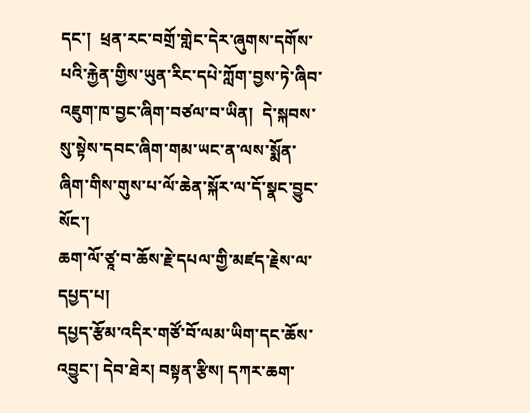དང་།  ཕྲན་རང་བགྲོ་གླེང་དེར་ཞུགས་དགོས་པའི་རྐྱེན་གྱིས་ཡུན་རིང་དཔེ་ཀློག་བྱས་ཏེ་ཞིབ་འཇུག་ཁ་བྱང་ཞིག་བཙལ་བ་ཡིན།  དེ་སྐབས་སུ་སྟེས་དབང་ཞིག་གམ་ཡང་ན་ལས་སྨོན་ཞིག་གིས་གུས་པ་ལོ་ཆེན་སྐོར་ལ་དོ་སྣང་བྱུང་སོང་།
ཆག་ལོ་ཙཱ་བ་ཆོས་རྗེ་དཔལ་གྱི་མཛད་རྗེས་ལ་དཔྱད་པ།
དཔྱད་རྩོམ་འདིར་གཙོ་བོ་ལམ་ཡིག་དང་ཆོས་འབྱུང་། དེབ་ཐེར། བསྟན་རྩིས། དཀར་ཆག་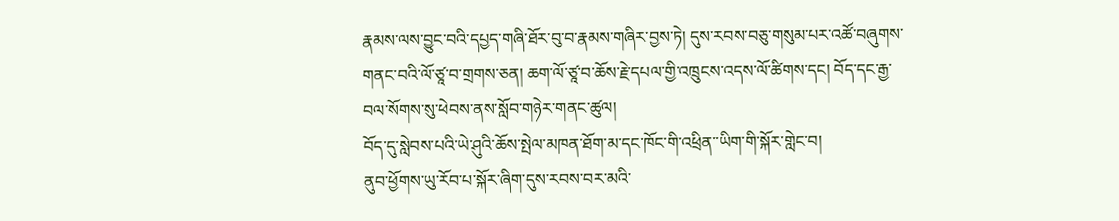རྣམས་ལས་བྱུང་བའི་དཔྱད་གཞི་ཐོར་བུ་བ་རྣམས་གཞིར་བྱས་ཏེ། དུས་རབས་བཅུ་གསུམ་པར་འཚོ་བཞུགས་གནང་བའི་ལོ་ཙཱ་བ་གྲགས་ཅན། ཆག་ལོ་ཙཱ་བ་ཆོས་རྗེ་དཔལ་གྱི་འཁྲུངས་འདས་ལོ་ཚིགས་དང། བོད་དང་རྒྱ་བལ་སོགས་སུ་ཕེབས་ནས་སློབ་གཉེར་གནང་ཚུལ།
བོད་དུ་སླེབས་པའི་ཡེ་ཤུའི་ཆོས་སྤེལ་མཁན་ཐོག་མ་དང་ཁོང་གི་འཕྲིན་་ཡིག་གི་སྐོར་གླེང་བ།
ནུབ་ཕྱོགས་ཡུ་རོབ་པ་སྐོར་ཞིག་དུས་རབས་བར་མའི་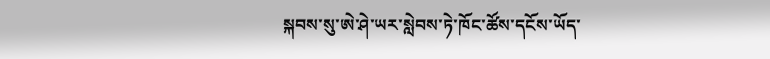སྐབས་སུ་ཨེ་ཤེ་ཡར་སླེབས་ཏེ་ཁོང་ཚོས་དངོས་ཡོད་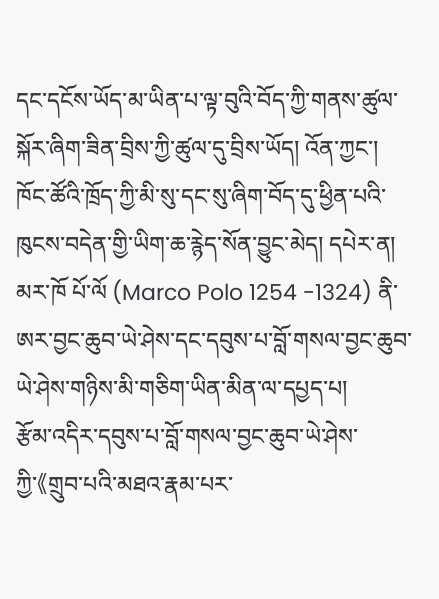དང་དངོས་ཡོད་མ་ཡིན་པ་ལྟ་བུའི་བོད་ཀྱི་གནས་ཚུལ་སྐོར་ཞིག་ཟིན་བྲིས་ཀྱི་ཚུལ་དུ་བྲིས་ཡོད། འོན་ཀྱང་། ཁོང་ཚོའི་ཁྲོད་ཀྱི་མི་སུ་དང་སུ་ཞིག་བོད་དུ་ཕྱིན་པའི་ཁུངས་བདེན་གྱི་ཡིག་ཆ་རྙེད་སོན་བྱུང་མེད། དཔེར་ན། མར་ཁོ པོ་ལོ (Marco Polo 1254 -1324) ནི་
ཨར་བྱང་ཆུབ་ཡེ་ཤེས་དང་དབུས་པ་བློ་གསལ་བྱང་ཆུབ་ཡེ་ཤེས་གཉིས་མི་གཅིག་ཡིན་མིན་ལ་དཔྱད་པ།
རྩོམ་འདིར་དབུས་པ་བློ་གསལ་བྱང་ཆུབ་ཡེ་ཤེས་ཀྱི་《གྲུབ་པའི་མཐའ་རྣམ་པར་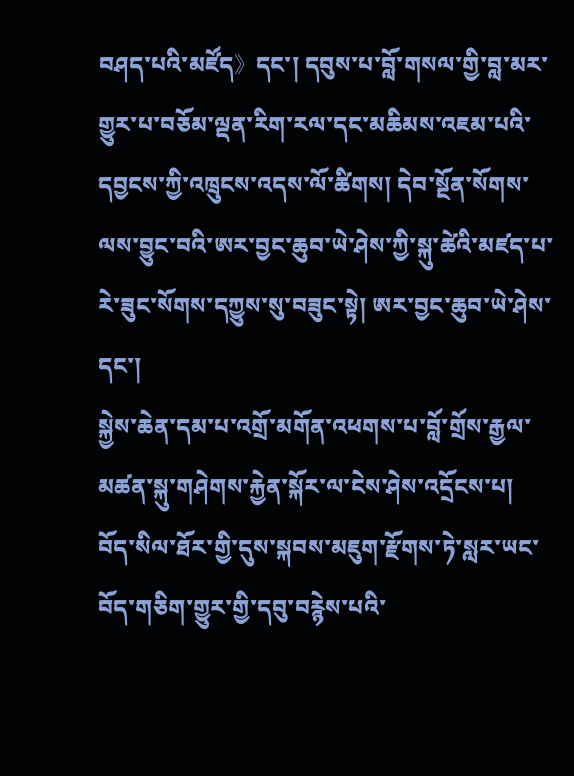བཤད་པའི་མཛོད》དང་། དབུས་པ་བློ་གསལ་གྱི་བླ་མར་གྱུར་པ་བཅོམ་ལྡན་རིག་རལ་དང་མཆིམས་འཇམ་པའི་དབྱངས་ཀྱི་འཁྲུངས་འདས་ལོ་ཚིགས། དེབ་སྔོན་སོགས་ལས་བྱུང་བའི་ཨར་བྱང་ཆུབ་ཡེ་ཤེས་ཀྱི་སྐུ་ཚེའི་མཛད་པ་རེ་ཟུང་སོགས་དཀྱུས་སུ་བཟུང་སྟེ། ཨར་བྱང་ཆུབ་ཡེ་ཤེས་དང་།
སྐྱེས་ཆེན་དམ་པ་འགྲོ་མགོན་འཕགས་པ་བློ་གྲོས་རྒྱལ་མཚན་སྐུ་གཤེགས་རྐྱེན་སྐོར་ལ་ངེས་ཤེས་འདྲོངས་པ།
བོད་སིལ་ཐོར་གྱི་དུས་སྐབས་མཇུག་རྫོགས་ཏེ་སླར་ཡང་བོད་གཅིག་གྱུར་གྱི་དབུ་བརྙེས་པའི་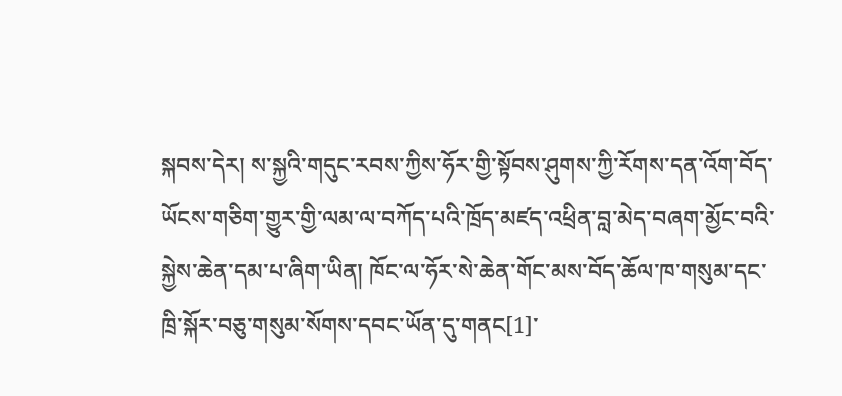སྐབས་དེར། ས་སྐྱའི་གདུང་རབས་ཀྱིས་ཧོར་གྱི་སྟོབས་ཤུགས་ཀྱི་རོགས་དན་འོག་བོད་ཡོངས་གཅིག་གྱུར་གྱི་ལམ་ལ་བཀོད་པའི་ཁྲོད་མཛད་འཕྲིན་བླ་མེད་བཞག་མྱོང་བའི་སྐྱེས་ཆེན་དམ་པ་ཞིག་ཡིན། ཁོང་ལ་ཧོར་སེ་ཆེན་གོང་མས་བོད་ཆོལ་ཁ་གསུམ་དང་ཁྲི་སྐོར་བཅུ་གསུམ་སོགས་དབང་ཡོན་དུ་གནང[1]་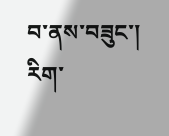བ་ནས་བཟུང་།
རིག་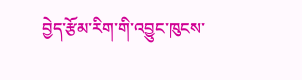བྱེད་རྩོམ་རིག་གི་འབྱུང་ཁུངས་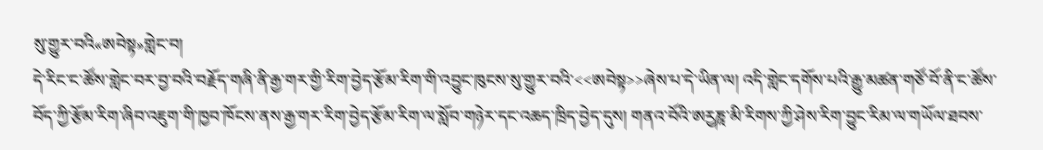སུ་གྱུར་བའི«ཨབེསྟ»གླེང་བ།
དེ་རིང་ང་ཚོས་གླེང་བར་བྱ་བའི་བརྗོད་གཞི་ནི་རྒྱ་གར་གྱི་རིག་བྱེད་རྩོམ་རིག་གི་འབྱུང་ཁུངས་སུ་གྱུར་བའི་<<ཨབེསྟ>>ཞེས་པ་དེ་ཡིན་ལ། འདི་གླེང་དགོས་པའི་རྒྱུ་མཚན་གཙོ་བོ་ནི་ང་ཚོས་བོད་ཀྱི་རྩོམ་རིག་ཞིབ་འཇུག་གི་ཁྱབ་ཁོངས་ནས་རྒྱ་གར་རིག་བྱེད་རྩོམ་རིག་ལ་སློབ་གཉེར་དང་འཆད་ཁྲིད་བྱེད་དུས། གནའ་བོའི་ཨརྱཎཱ་མི་རིགས་ཀྱི་ཤེས་རིག་བྱུང་རིམ་ལ་གཡོལ་ཐབས་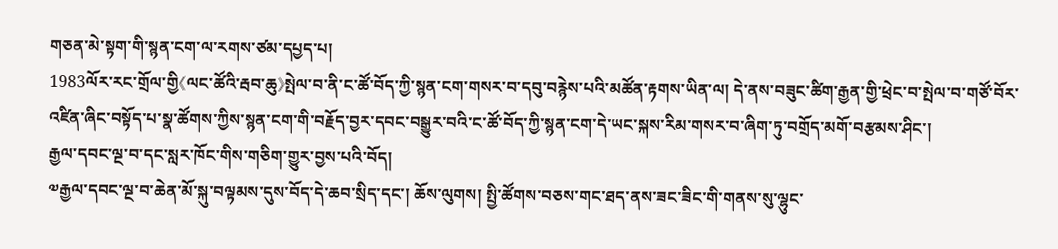གཅན་མེ་སྟག་གི་སྙན་ངག་ལ་རགས་ཙམ་དཔྱད་པ།
1983ལོར་རང་གྲོལ་གྱི《ལང་ཚོའི་རྦབ་ཆུ》སྤེལ་བ་ནི་ང་ཚོ་བོད་ཀྱི་སྙན་ངག་གསར་བ་དབུ་བརྙེས་པའི་མཚོན་རྟགས་ཡིན་ལ། དེ་ནས་བཟུང་ཚིག་རྒྱན་གྱི་ཕྲེང་བ་སྤེལ་བ་གཙོ་བོར་འཛིན་ཞིང་བསྟོད་པ་སྣ་ཚོགས་ཀྱིས་སྙན་ངག་གི་བརྗོད་བྱར་དབང་བསྒྱུར་བའི་ང་ཚོ་བོད་ཀྱི་སྙན་ངག་དེ་ཡང་སྐས་རིམ་གསར་བ་ཞིག་ཏུ་བགྲོད་མགོ་བརྩམས་ཤིང་།
རྒྱལ་དབང་ལྔ་བ་དང་སླར་ཁོང་གིས་གཅིག་གྱུར་བྱས་པའི་བོད།
༧རྒྱལ་དབང་ལྔ་བ་ཆེན་མོ་སྐུ་བལྟམས་དུས་བོད་དེ་ཆབ་སྲིད་དང་། ཆོས་ལུགས། སྤྱི་ཚོགས་བཅས་གང་ཐད་ནས་ཟང་ཟིང་གི་གནས་སུ་ལྷུང་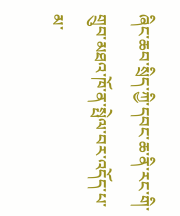ཞིང་ཆབ་སྲིད་ཀྱི་དབང་ཆ་ནི་རང་གི་གྲུབ་མཐའ་ཁོ་ན་སྤེལ་བར་འདོད་པ་མ་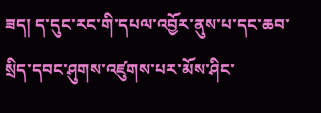ཟད། ད་དུང་རང་གི་དཔལ་འབྱོར་ནུས་པ་དང་ཆབ་སྲིད་དབང་ཤུགས་འཛུགས་པར་མོས་ཤིང་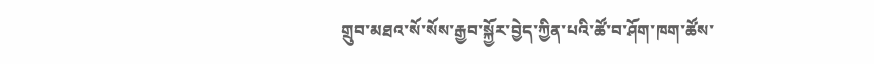གྲུབ་མཐའ་སོ་སོས་རྒྱབ་སྐྱོར་བྱེད་ཀྱིན་པའི་ཚོ་བ་ཤོག་ཁག་ཚོས་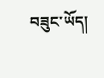བཟུང་ཡོད།